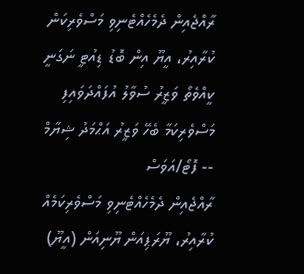ރާއްޖެއިން ދެމެހެއްޓެނިވި މަސްވެރިކަން ކުރާއިރު، އީޔޫ އިން ބޮޑު ޑިއުޓީ ނަގަނީ ކީއްވެތޯ ވަޒީރު ސުވާލު އުފައްދަވައިފި
މަސްވެރިކަމާ ބެހޭ ވަޒީރު އަޙްމަދު ޝިޔާމް -- ފޮޓޯ/އަވަސް
ރާއްޖެއިން ދެމެހެއްޓެނިވި މަސްވެރިކަމެއް ކުރާއިރު، ޔޫރަޕިއަން ޔޫނިއަން (އީޔޫ)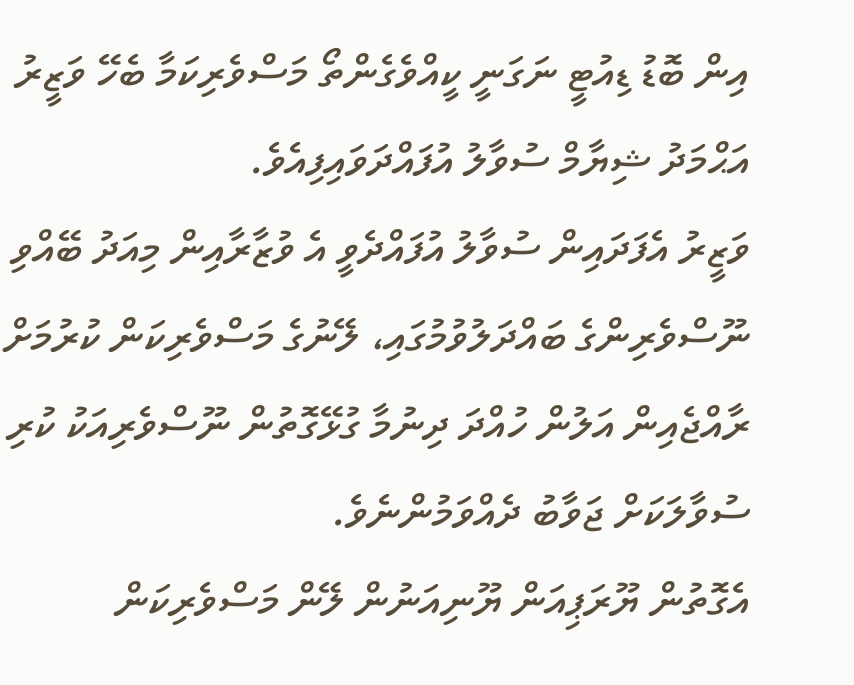އިން ބޮޑު ޑިއުޓީ ނަގަނީ ކީއްވެގެންތޯ މަސްވެރިކަމާ ބެހޭ ވަޒީރު އަޙްމަދު ޝިޔާމް ސުވާލު އުފައްދަވައިފިއެވެ.
ވަޒީރު އެފަދައިން ސުވާލު އުފައްދެވީ އެ ވުޒާރާއިން މިއަދު ބޭއްވި ނޫސްވެރިންގެ ބައްދަލުވުމުގައި، ލޭނުގެ މަސްވެރިކަން ކުރުމަށް ރާއްޖެއިން އަލުން ހުއްދަ ދިނުމާ ގުޅޭގޮތުން ނޫސްވެރިއަކު ކުރި ސުވާލަކަށް ޖަވާބު ދެއްވަމުންނެވެ.
އެގޮތުން ޔޫރަޕިއަން ޔޫނިއަނުން ލޭން މަސްވެރިކަން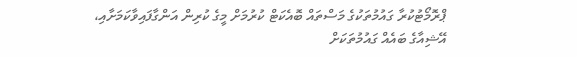ޕްރޮމޯޓުކުރާ ގައުމުތަކުގެ މަސްތައް ބޮއެކަޓް ކުރުމަށް މީގެ ކުރިން އަންގާފައިވާކަމަށާއި، އޭޝިއާގެ ބައެއް ގައުމުތަކަށް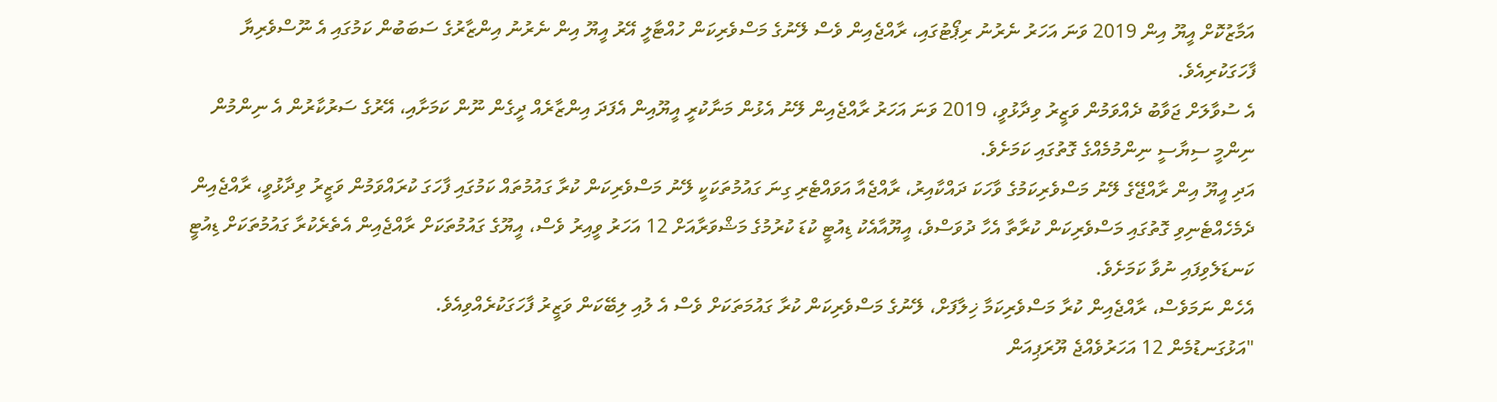އަމާޒުކޮށް އީޔޫ އިން 2019 ވަނަ އަހަރު ނެރުނު ރިޕޯޓުގައި، ރާއްޖެއިން ވެސް ލޭނުގެ މަސްވެރިކަން ހުއްޓާލީ އޭރު އީޔޫ އިން ނެރުނު އިންޒާރުގެ ސަބަބުން ކަމުގައި އެ ނޫސްވެރިޔާ ފާހަގަކުރިއެވެ.
އެ ސުވާލަށް ޖަވާބު ދެއްވަމުން ވަޒީރު ވިދާޅުވީ، 2019 ވަނަ އަހަރު ރާއްޖެއިން ލޭނު އެޅުން މަނާކުރީ އީޔޫއިން އެފަދަ އިންޒާރެއް ދީގެން ނޫން ކަމަށާއި، އޭރުގެ ސަރުކާރުން އެ ނިންމުން ނިންމީ ސިޔާސީ ނިންމުމެއްގެ ގޮތުގައި ކަމަށެވެ.
އަދި އީޔޫ އިން ރާއްޖޭގެ ލޭނު މަސްވެރިކަމުގެ ވާހަކަ ދައްކާއިރު، ރާއްޖެއާ އަވައްޓެރި ގިނަ ގައުމުތަކަކީ ލޭނު މަސްވެރިކަން ކުރާ ގައުމުތައް ކަމުގައި ފާހަގަ ކުރައްވަމުން ވަޒީރު ވިދާޅުވީ، ރާއްޖެއިން ދެމެހެއްޓެނިވި ގޮތުގައި މަސްވެރިކަން ކުރާތާ އެހާ ދުވަސްވެ، އީޔޫއާއެކު ޑިއުޓީ ކުޑަ ކުރުމުގެ މަޝްވަރާއަށް 12 އަހަރު ވީއިރު ވެސް، އީޔޫގެ ގައުމުތަކަށް ރާއްޖެއިން އެތެރެކުރާ ގައުމުތަކަށް ޑިއުޓީ ކަނޑަލެވިފައި ނުވާ ކަމަށެވެ.
އެހެން ނަމަވެސް، ރާއްޖެއިން ކުރާ މަސްވެރިކަމާ ޚިލާފަށް، ލޭނުގެ މަސްވެރިކަން ކުރާ ގައުމަތަކަށް ވެސް އެ ލުއި ލިބޭކަން ވަޒީރު ފާހަގަކުރެއްވިއެވެ.
"އަޅުގަނޑުމެން 12 އަހަރުވެއްޖެ ޔޫރަޕިއަން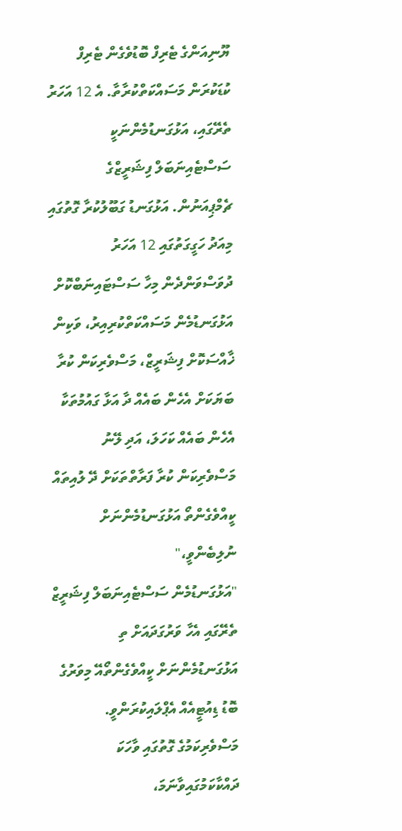ޔޫނިއަންގެ ޓެރިފް ބޮޑުވެގެން ޓެރިފް ކުޑަކުރަން މަސައްކަތްކުރާތާ. އެ 12 އަހަރު ތެރޭގައި، އަޅުގަނޑުމެންނަކީ ސަސްޓެއިނަބަލް ފިޝަރީޒްގެ ޗެމްޕިއަނުން. އަޅުގަނޑު ގަބޫލުކުރާ ގޮތުގައި މިއަދު ހަގީގަތުގައި 12 އަހަރު ދުވަސްވަންދެން މިހާ ސަސްޓައިނަބްކޮށް އަޅުގަނޑުމެން މަސައްކަތްކުރިއިރު، ވަކިން ޚާއްސަކޮށް ފިޝަރީޒް، މަސްވެރިކަން ކުރާ ބަޔަކަށް އެހެން ބައެއް ދާ އަޅާ ގައުމުތަކާ އެހެން ބައެއް ކަހަލަ، އަދި ލޭނު މަސްވެރިކަން ކުރާ ފަރާތްތަކަށް ދޭ ލުއިތައް ކީއްވެގެންތޯ އަޅުގަނޑުމެންނަށް ނުލިބެންވީ،"
"އަޅުގަނޑުމެން ސަސްޓެއިނަބަލް ފިޝަރީޒް ތެރޭގައި އެހާ ވަރުގަދައަށް ތި އަޅުގަނޑުމެންނަށް ކީއްވެގެންތޯއޭ މިވަރުގެ ބޮޑު ޑިއުޓީއެއް އެޕްލައިކުރަންވީ. މަސްވެރިކަމުގެ ގޮތުގައި ވާހަކަ ދައްކާކަމުގައިވާނަމަ،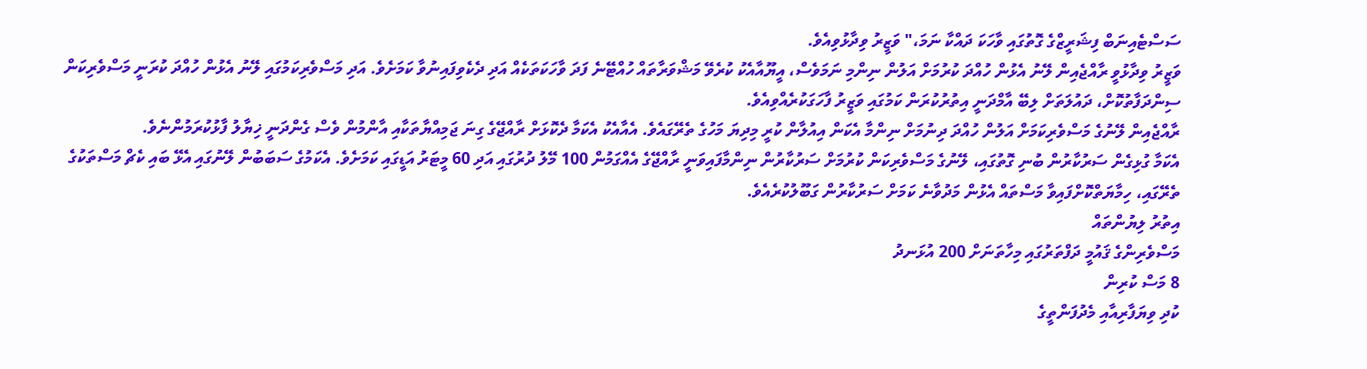ސަސްޓެއިނަބް ފިޝަރީޒްގެ ގޮތުގައި ވާހަކަ ދައްކާ ނަމަ،" ވަޒީރު ވިދާޅުވިއެވެ.
ވަޒީރު ވިދާޅުވީ ރާއްޖެއިން ލޭނު އެޅުން ހުއްދަ ކުރުމަށް އަލުން ނިންމި ނަމަވެސް، އީޔޫއާއެކު ކުރެވޭ މަޝްވަރާތައް ހުއްޓޭނެ ފަދަ ވާހަކަތަކެއް އަދި ދެކެވިފައިނުވާ ކަމަށެވެ. އަދި މަސްވެރިކަމުގައި ލޭނު އެޅުން ހުއްދަ ކުރަނީ މަސްވެރިކަން ސިންދަފާތުކޮށް، ދައުލަތަށް ލިބޭ އާމްދަނީ އިތުރުކުރަން ކަމުގައި ވަޒީރު ފާހަގަކުރެއްވިއެވެ.
ރާއްޖެއިން ލޭނުގެ މަސްވެރިކަމަށް އަލުން ހުއްދަ ދިނުމަށް ނިންމާ އެކަން އިއުލާން ކުރީ މިދިޔަ މަހުގެ ތެރޭގައެވެ. އެއާއެކު އެކަމާ ދެކޮޅަށް ރާއްޖޭގެ ގިނަ ޖަމިއްޔާތަކާއި އާންމުން ވެސް ގެންދަނީ ޚިޔާލު ފާޅުކުރަމުންނެވެ.
އެކަމާ ގުޅިގެން ސަރުކާރުން ބުނި ގޮތުގައި، ލޭނުގެ މަސްވެރިކަން ކުރުމަށް ސަރުކާރުން ނިންމާފައިވަނީ ރާއްޖޭގެ އެއްގަމުން 100 މޭލު ދުރުގައި އަދި 60 މީޓަރު އަޑީގައި ކަމަށެވެ. އެކަމުގެ ސަބަބުން ލޭނުގައި އެޅޭ ބައި ކެޗް މަސްތަކުގެ ތެރޭގައި، ހިމާޔަތްކޮށްފައިވާ މަސްތައް އެޅުން މަދުވާނެ ކަމަށް ސަރުކާރުން ގަބޫލުކުރެއެވެ.
އިތުރު ލިޔުންތައް
މަސްވެރިންގެ ޤައުމީ ދަފްތަރުގައި މިހާތަނަށް 200 އުޅަނދު
8 މަސް ކުރިން
ކުދި ވިޔަފާރިއާއި މެދުފަންތީގެ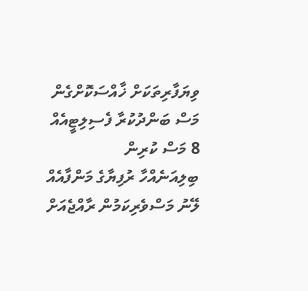ވިޔަފާރިތަކަށް ޚާއްސަކޮށްގެން މަސް ބަންދުކުރާ ފެސިލިޓީއެއް
8 މަސް ކުރިން
ބިލިއަނެއްހާ ރުފިޔާގެ މަންފާއެއް ލޭނު މަސްވެރިކަމުން ރާއްޖެއަށް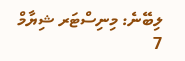ލިބޭނެ: މިނިސްޓަރ ޝިޔާމް
7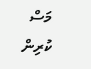މަސް ކުރިން